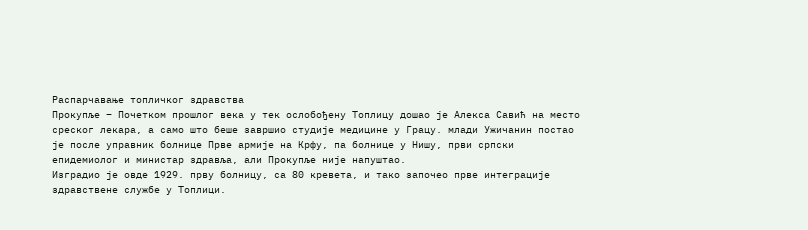Распарчавање топличког здравства
Прокупље – Почетком прошлог века у тек ослобођену Топлицу дошао је Алекса Савић на место среског лекара, а само што беше завршио студије медицине у Грацу. млади Ужичанин постао је после управник болнице Прве армије на Крфу, па болнице у Нишу, први српски епидемиолог и министар здравља, али Прокупље није напуштао.
Изградио је овде 1929. прву болницу, са 80 кревета, и тако започео прве интеграције здравствене службе у Топлици.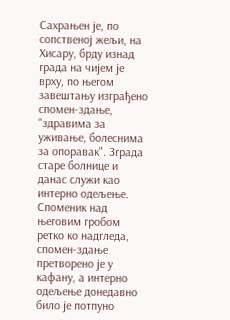Сахрањен је, по сопственој жељи, на Хисару, брду изнад града на чијем је врху, по његом завештању изграђено спомен-здање, "здравима за уживање, болеснима за опоравак". Зграда старе болнице и данас служи као интерно одељење. Споменик над његовим гробом ретко ко надгледа, спомен-здање претворено је у кафану, а интерно одељење донедавно било је потпуно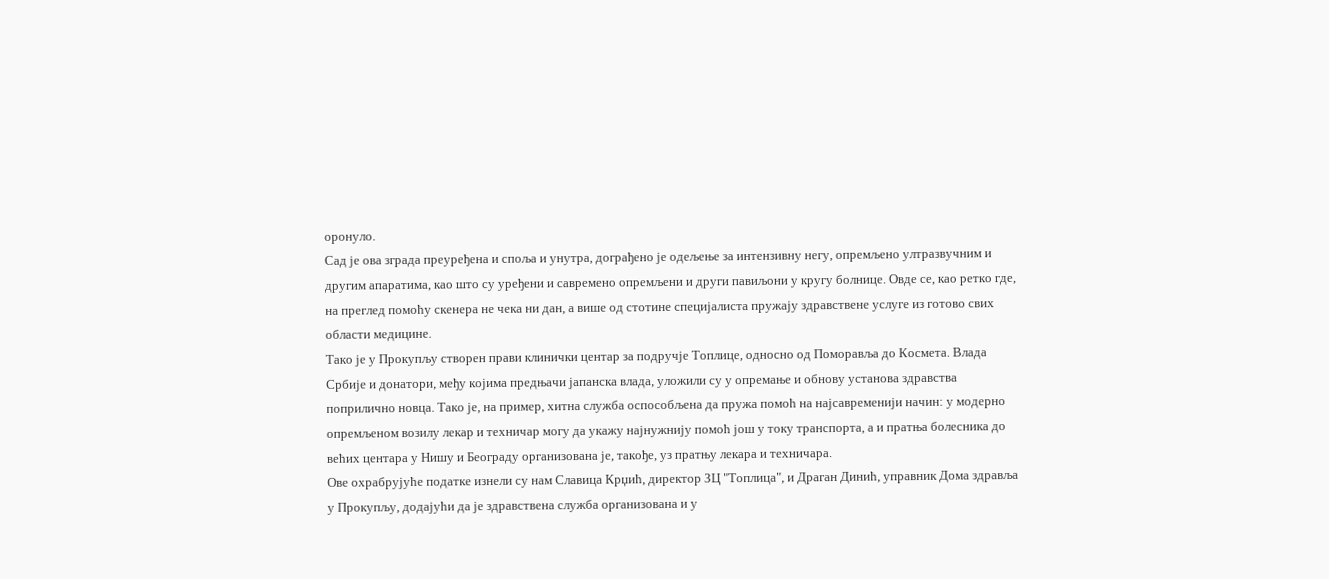оронуло.
Сад је ова зграда преуређена и споља и унутра, дограђено је одељење за интензивну негу, опремљено ултразвучним и другим апаратима, као што су уређени и савремено опремљени и други павиљони у кругу болнице. Овде се, као ретко где, на преглед помоћу скенера не чека ни дан, а више од стотине специјалиста пружају здравствене услуге из готово свих области медицине.
Тако је у Прокупљу створен прави клинички центар за подручје Топлице, односно од Поморавља до Космета. Влада Србије и донатори, међу којима предњачи јапанска влада, уложили су у опремање и обнову установа здравства поприлично новца. Тако је, на пример, хитна служба оспособљена да пружа помоћ на најсавременији начин: у модерно опремљеном возилу лекар и техничар могу да укажу најнужнију помоћ још у току транспорта, а и пратња болесника до већих центара у Нишу и Београду организована је, такође, уз пратњу лекара и техничара.
Ове охрабрујуће податке изнели су нам Славица Крџић, директор ЗЦ "Топлица", и Драган Динић, управник Дома здравља у Прокупљу, додајући да је здравствена служба организована и у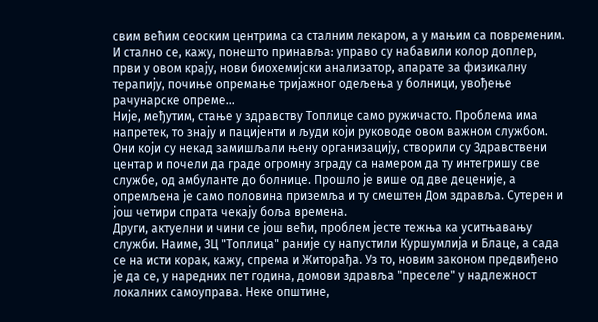свим већим сеоским центрима са сталним лекаром, а у мањим са повременим. И стално се, кажу, понешто принавља: управо су набавили колор доплер, први у овом крају, нови биохемијски анализатор, апарате за физикалну терапију, почиње опремање тријажног одељења у болници, увођење рачунарске опреме...
Није, међутим, стање у здравству Топлице само ружичасто. Проблема има напретек, то знају и пацијенти и људи који руководе овом важном службом. Они који су некад замишљали њену организацију, створили су Здравствени центар и почели да граде огромну зграду са намером да ту интегришу све службе, од амбуланте до болнице. Прошло је више од две деценије, а опремљена је само половина приземља и ту смештен Дом здравља. Сутерен и још четири спрата чекају боља времена.
Други, актуелни и чини се још већи, проблем јесте тежња ка уситњавању служби. Наиме, ЗЦ "Топлица" раније су напустили Куршумлија и Блаце, а сада се на исти корак, кажу, спрема и Житорађа. Уз то, новим законом предвиђено је да се, у наредних пет година, домови здравља "преселе" у надлежност локалних самоуправа. Неке општине,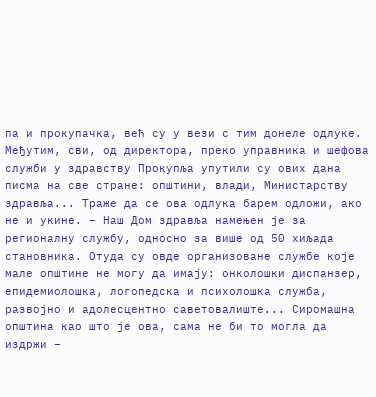па и прокупачка, већ су у вези с тим донеле одлуке.
Међутим, сви, од директора, преко управника и шефова служби у здравству Прокупља упутили су ових дана писма на све стране: општини, влади, Министарству здравља... Траже да се ова одлука барем одложи, ако не и укине. – Наш Дом здравља намењен је за регионалну службу, односно за више од 50 хиљада становника. Отуда су овде организоване службе које мале општине не могу да имају: онколошки диспанзер, епидемиолошка, логопедска и психолошка служба, развојно и адолесцентно саветовалиште... Сиромашна општина као што је ова, сама не би то могла да издржи –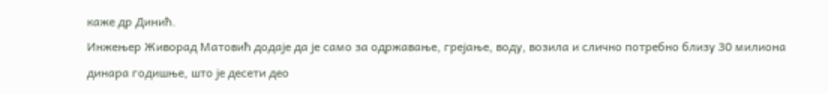каже др Динић.
Инжењер Живорад Матовић додаје да је само за одржавање, грејање, воду, возила и слично потребно близу 30 милиона динара годишње, што је десети део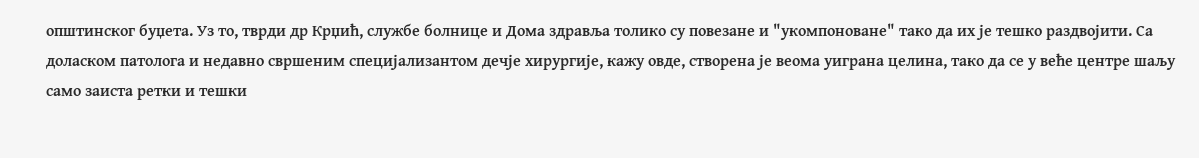општинског буџета. Уз то, тврди др Крџић, службе болнице и Дома здравља толико су повезане и "укомпоноване" тако да их је тешко раздвојити. Са доласком патолога и недавно свршеним специјализантом дечје хирургије, кажу овде, створена је веома уиграна целина, тако да се у веће центре шаљу само заиста ретки и тешки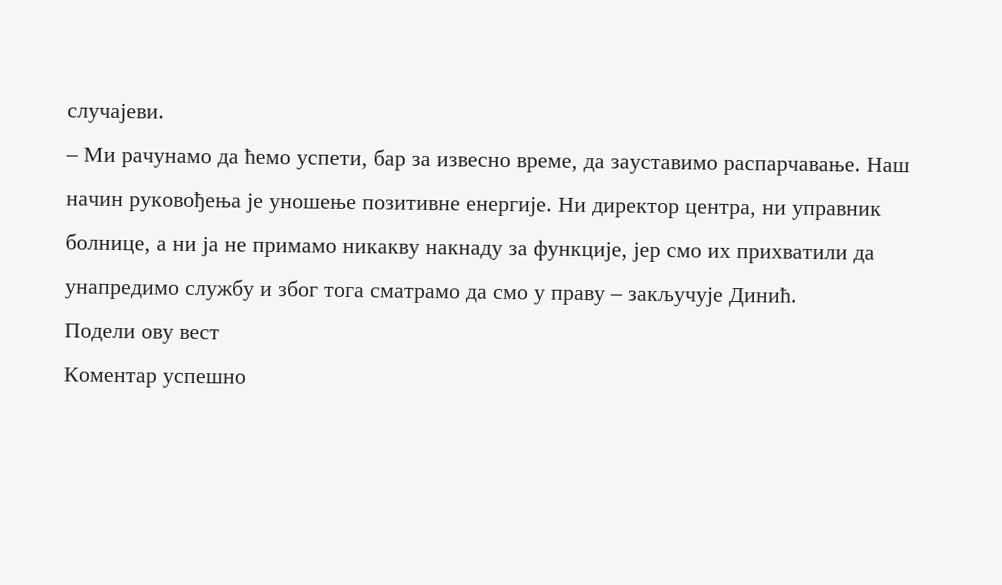случајеви.
– Ми рачунамо да ћемо успети, бар за извесно време, да зауставимо распарчавање. Наш начин руковођења је уношење позитивне енергије. Ни директор центра, ни управник болнице, а ни ја не примамо никакву накнаду за функције, јер смо их прихватили да унапредимо службу и због тога сматрамо да смо у праву – закључује Динић.
Подели ову вест
Комeнтар успeшно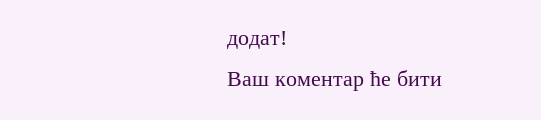додат!
Ваш комeнтар ћe бити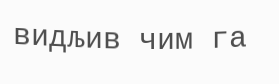видљив чим га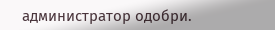администратор одобри.